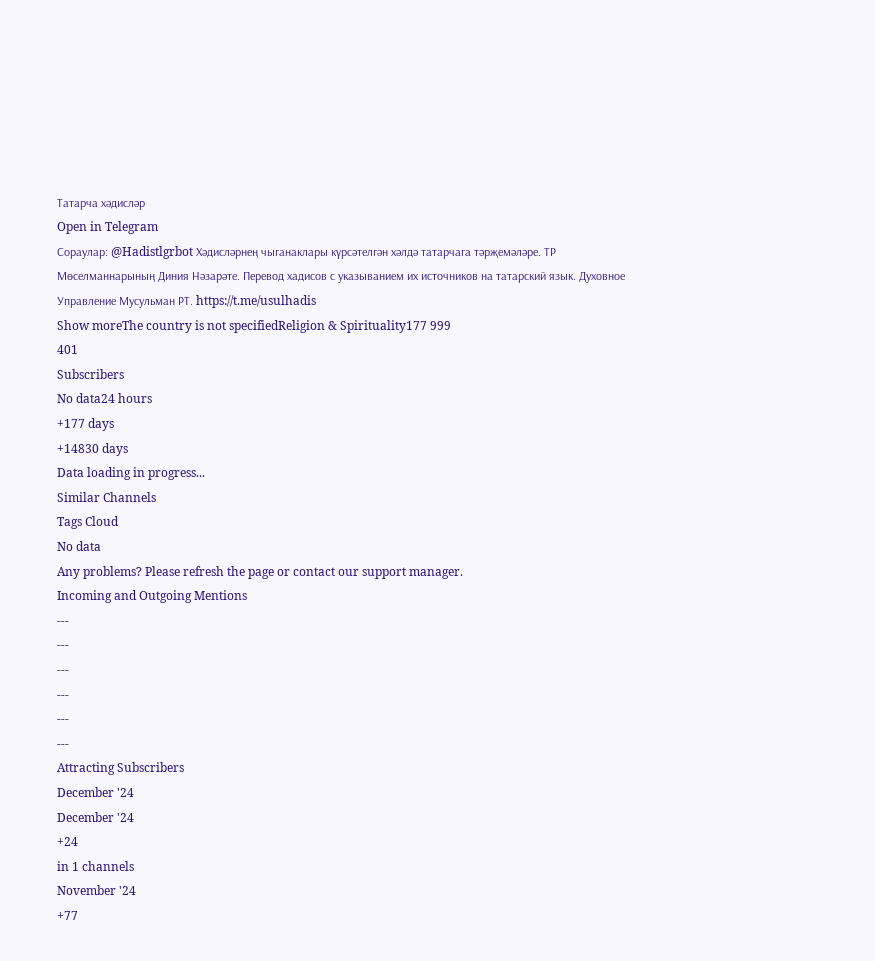Татарча хәдисләр
Open in Telegram
Сораулар: @Hadistlgrbot Хәдисләрнең чыганаклары күрсәтелгән хәлдә татарчага тәрҗемәләре. ТР Мөселманнарының Диния Нәзарәте. Перевод хадисов с указыванием их источников на татарский язык. Духовное Управление Мусульман РТ. https://t.me/usulhadis
Show moreThe country is not specifiedReligion & Spirituality177 999
401
Subscribers
No data24 hours
+177 days
+14830 days
Data loading in progress...
Similar Channels
Tags Cloud
No data
Any problems? Please refresh the page or contact our support manager.
Incoming and Outgoing Mentions
---
---
---
---
---
---
Attracting Subscribers
December '24
December '24
+24
in 1 channels
November '24
+77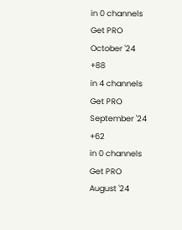in 0 channels
Get PRO
October '24
+88
in 4 channels
Get PRO
September '24
+62
in 0 channels
Get PRO
August '24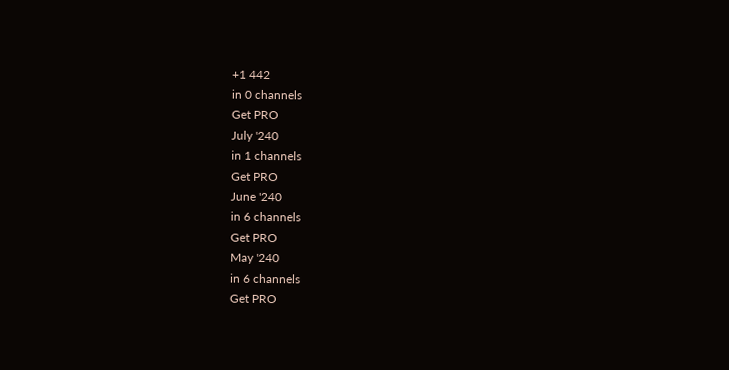+1 442
in 0 channels
Get PRO
July '240
in 1 channels
Get PRO
June '240
in 6 channels
Get PRO
May '240
in 6 channels
Get PRO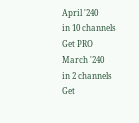April '240
in 10 channels
Get PRO
March '240
in 2 channels
Get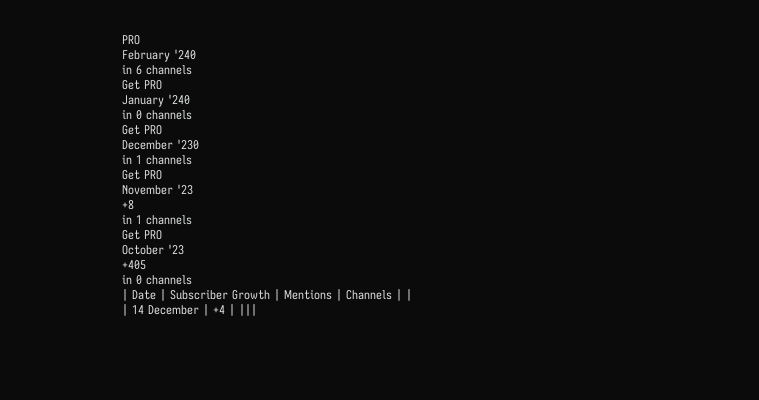PRO
February '240
in 6 channels
Get PRO
January '240
in 0 channels
Get PRO
December '230
in 1 channels
Get PRO
November '23
+8
in 1 channels
Get PRO
October '23
+405
in 0 channels
| Date | Subscriber Growth | Mentions | Channels | |
| 14 December | +4 | |||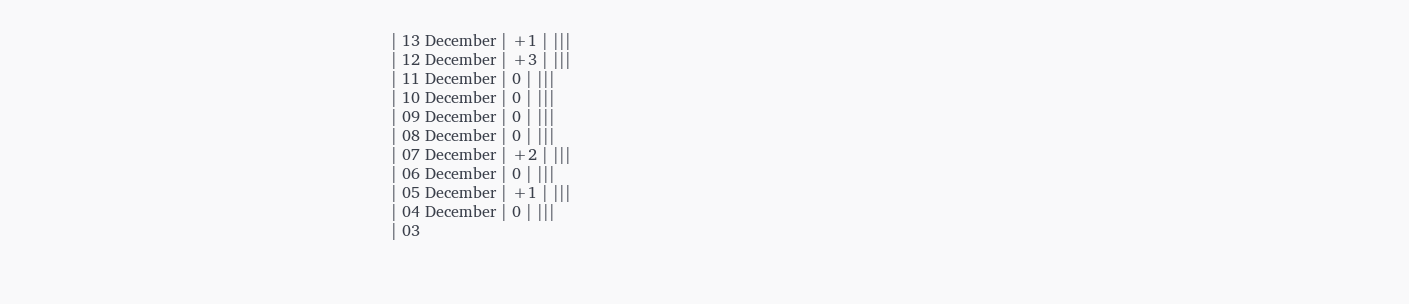| 13 December | +1 | |||
| 12 December | +3 | |||
| 11 December | 0 | |||
| 10 December | 0 | |||
| 09 December | 0 | |||
| 08 December | 0 | |||
| 07 December | +2 | |||
| 06 December | 0 | |||
| 05 December | +1 | |||
| 04 December | 0 | |||
| 03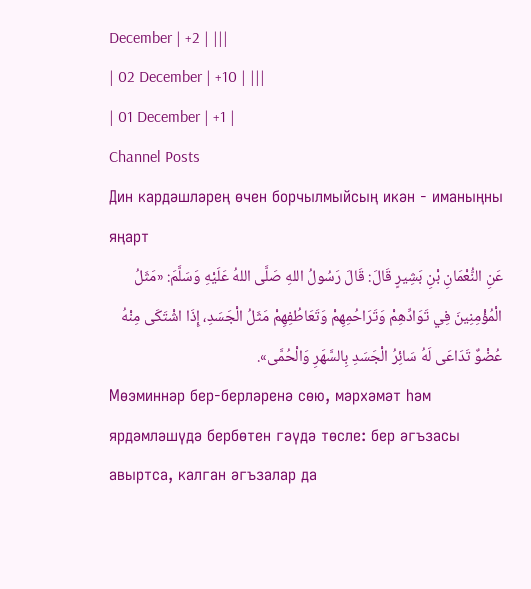December | +2 | |||
| 02 December | +10 | |||
| 01 December | +1 |
Channel Posts
Дин кардәшләрең өчен борчылмыйсың икән - иманыңны яңарт
عَنِ النُّعْمَانِ بْنِ بَشِيرٍ قَالَ: قَالَ رَسُولُ اللهِ صَلَّى اللهُ عَلَيْهِ وَسَلَّمَ: «مَثَلُ الْمُؤْمِنِينَ فِي تَوَادِّهِمْ وَتَرَاحُمِهِمْ وَتَعَاطُفِهِمْ مَثَلُ الْجَسَدِ، إِذَا اشْتَكَى مِنْهُ عُضْوٌ تَدَاعَى لَهُ سَائِرُ الْجَسَدِ بِالسَّهَرِ وَالْحُمَّى».
Мөэминнәр бер-берләренә сөю, мәрхәмәт һәм ярдәмләшүдә бербөтен гәүдә төсле: бер әгъзасы авыртса, калган әгъзалар да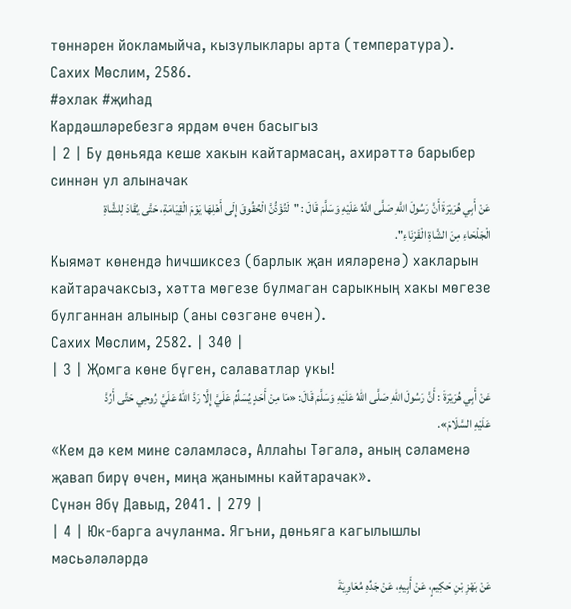төннәрен йокламыйча, кызулыклары арта (температура).
Сахих Мөслим, 2586.
#әхлак #җиһад
Кардәшләребезгә ярдәм өчен басыгыз
| 2 | Бу дөньяда кеше хакын кайтармасаң, ахирәттә барыбер синнән ул алыначак
عَنْ أَبِي هُرَيْرَةَ أَنَّ رَسُولَ اللَّهِ صَلَّى اللَّهُ عَلَيْهِ وَسَلَّمَ قَالَ : "لَتُؤَدُّنَّ الْحُقُوقَ إِلَى أَهْلِهَا يَوْمَ الْقِيَامَةِ، حَتَّى يُقَادَ لِلشَّاةِ الْجَلْحَاءِ مِنَ الشَّاةِ الْقَرْنَاءِ".
Кыямәт көнендә һичшиксез (барлык җан ияләренә) хакларын кайтарачаксыз, хәтта мөгезе булмаган сарыкның хакы мөгезе булганнан алыныр (аны сөзгәне өчен).
Сахих Мөслим, 2582. | 340 |
| 3 | Җомга көне бүген, салаватлар укы!
عَنْ أَبِي هُرَيْرَةَ : أَنَّ رَسُولَ اللهِ صَلَّى اللهُ عَلَيْهِ وَسَلَّمَ قَالَ: «مَا مِنْ أَحَدٍ يُسَلِّمُ عَلَيَّ إِلَّا رَدَّ اللهُ عَلَيَّ رُوحِي حَتَّى أَرُدَّ عَلَيْهِ السَّلَامَ».
«Кем дә кем мине сәламләсә, Аллаһы Тәгалә, аның сәламенә җавап бирү өчен, миңа җанымны кайтарачак».
Сүнән Әбү Давыд, 2041. | 279 |
| 4 | Юк-барга ачуланма. Ягъни, дөньяга кагылышлы мәсьәләләрдә
عَنْ بَهْزِ بْنِ حَكِيمٍ، عَنْ أَبِيهِ، عَنْ جَدِّهِ مُعَاوِيَةَ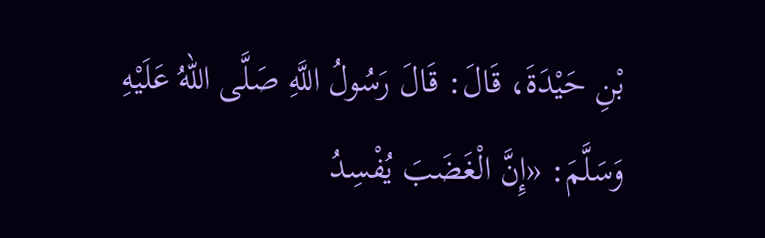بْنِ حَيْدَةَ، قَالَ: قَالَ رَسُولُ اللَّهِ صَلَّى اللهُ عَلَيْهِ وَسَلَّمَ: «إِنَّ الْغَضَبَ يُفْسِدُ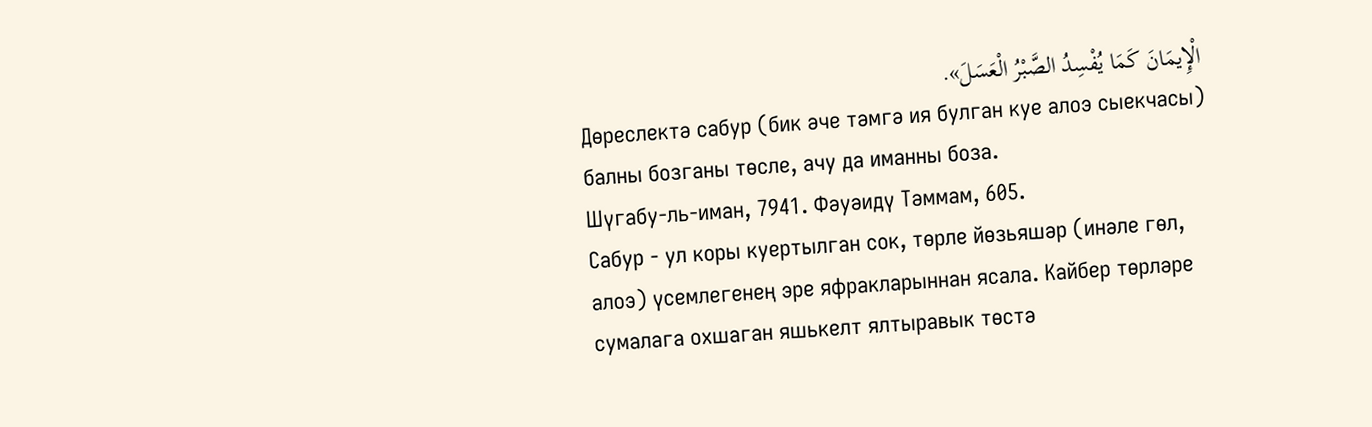الْإِيمَانَ كَمَا يُفْسِدُ الصَّبْرُ الْعَسَلَ».
Дөреслектә сабур (бик әче тәмгә ия булган куе алоэ сыекчасы) балны бозганы төсле, ачу да иманны боза.
Шүгабу-ль-иман, 7941. Фәуәидү Тәммам, 605.
Сабур - ул коры куертылган сок, төрле йөзьяшәр (инәле гөл, алоэ) үсемлегенең эре яфракларыннан ясала. Кайбер төрләре сумалага охшаган яшькелт ялтыравык төстә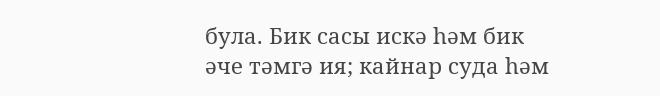була. Бик сасы искә һәм бик әче тәмгә ия; кайнар суда һәм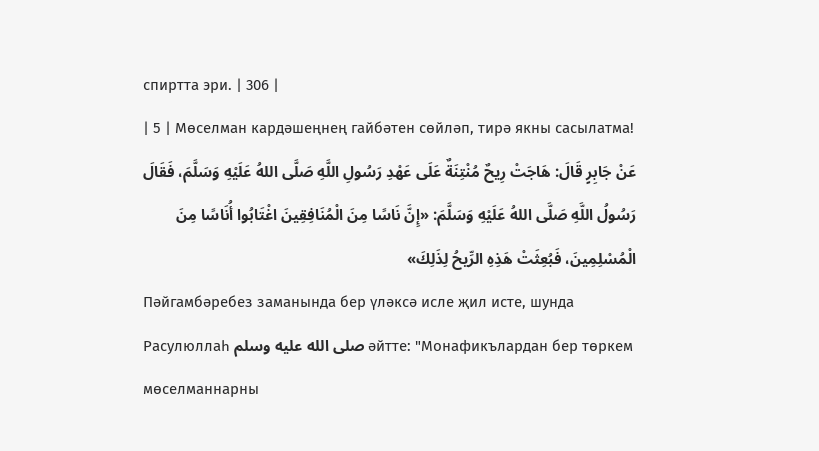спиртта эри. | 306 |
| 5 | Мөселман кардәшеңнең гайбәтен сөйләп, тирә якны сасылатма!
عَنْ جَابِرٍ قَالَ: هَاجَتْ رِيحٌ مُنْتِنَةٌ عَلَى عَهْدِ رَسُولِ اللَّهِ صَلَّى اللهُ عَلَيْهِ وَسَلَّمَ، فَقَالَ رَسُولُ اللَّهِ صَلَّى اللهُ عَلَيْهِ وَسَلَّمَ: «إِنَّ نَاسًا مِنَ الْمُنَافِقِينَ اغْتَابُوا أُنَاسًا مِنَ الْمُسْلِمِينَ، فَبُعِثَتْ هَذِهِ الرِّيحُ لِذَلِكَ»
Пәйгамбәребез заманында бер үләксә исле җил исте, шунда Расулюллаһ صلى الله عليه وسلم әйтте: "Монафикълардан бер төркем мөселманнарны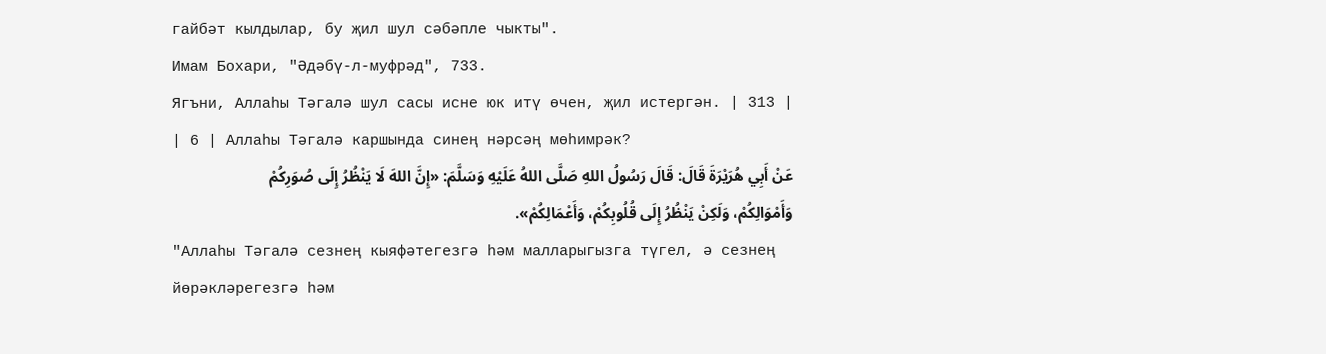гайбәт кылдылар, бу җил шул сәбәпле чыкты".
Имам Бохари, "Әдәбү-л-муфрәд", 733.
Ягъни, Аллаһы Тәгалә шул сасы исне юк итү өчен, җил истергән. | 313 |
| 6 | Аллаһы Тәгалә каршында синең нәрсәң мөһимрәк?
عَنْ أَبِي هُرَيْرَةَ قَالَ: قَالَ رَسُولُ اللهِ صَلَّى اللهُ عَلَيْهِ وَسَلَّمَ: «إِنَّ اللهَ لَا يَنْظُرُ إِلَى صُوَرِكُمْ وَأَمْوَالِكُمْ، وَلَكِنْ يَنْظُرُ إِلَى قُلُوبِكُمْ، وَأَعْمَالِكُمْ».
"Аллаһы Тәгалә сезнең кыяфәтегезгә һәм малларыгызга түгел, ә сезнең йөрәкләрегезгә һәм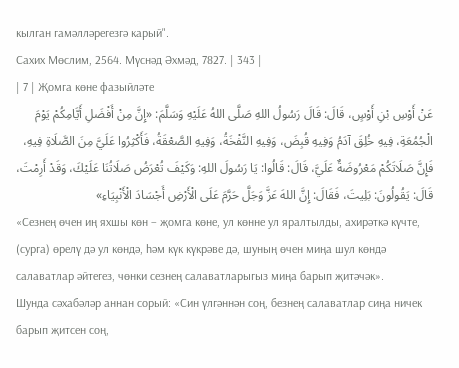кылган гамәлләрегезгә карый".
Сахих Мөслим, 2564. Мүснәд Әхмәд, 7827. | 343 |
| 7 | Җомга көне фазыйләте
عَنْ أَوْسِ بْنِ أَوْسٍ، قَالَ: قَالَ رَسُولُ اللهِ صَلَّى اللهُ عَلَيْهِ وَسَلَّمَ: «إِنَّ مِنْ أَفْضَلِ أَيَّامِكُمْ يَوْمَ الْجُمُعَةِ، فِيهِ خُلِقَ آدَمُ وَفِيهِ قُبِضَ، وَفِيهِ النَّفْخَةُ، وَفِيهِ الصَّعْقَةُ، فَأَكْثِرُوا عَلَيَّ مِنَ الصَّلَاةِ فِيهِ، فَإِنَّ صَلَاتَكُمْ مَعْرُوضَةٌ عَلَيَّ، قَالَ: قَالُوا: يَا رَسُولَ اللهِ: وَكَيْفَ تُعْرَضُ صَلَاتُنَا عَلَيْكَ، وَقَدْ أَرِمْتَ، قَالَ: يَقُولُونَ: بَلِيتَ، فَقَالَ: إِنَّ اللهَ عَزَّ وَجَلَّ حَرَّمَ عَلَى الْأَرْضِ أَجْسَادَ الْأَنْبِيَاءِ»
«Сезнең өчен иң яхшы көн – җомга көне, ул көнне ул яралтылды, ахирәткә күчте, (сурга) өрелү дә ул көндә, һәм күк күкрәве дә, шуның өчен миңа шул көндә салаватлар әйтегез, чөнки сезнең салаватларыгыз миңа барып җитәчәк».
Шунда сәхабәләр аннан сорый: «Син үлгәннән соң, безнең салаватлар сиңа ничек барып җитсен соң,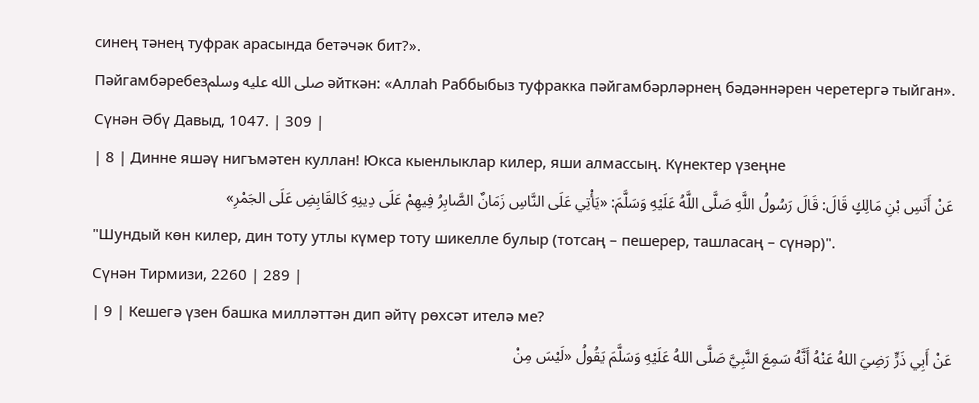синең тәнең туфрак арасында бетәчәк бит?».
Пәйгамбәребезصلى الله عليه وسلم әйткән: «Аллаһ Раббыбыз туфракка пәйгамбәрләрнең бәдәннәрен черетергә тыйган».
Сүнән Әбү Давыд, 1047. | 309 |
| 8 | Динне яшәү нигъмәтен куллан! Юкса кыенлыклар килер, яши алмассың. Күнектер үзеңне
عَنْ أَنَسِ بْنِ مَالِكٍ قَالَ: قَالَ رَسُولُ اللَّهِ صَلَّى اللَّهُ عَلَيْهِ وَسَلَّمَ: «يَأْتِي عَلَى النَّاسِ زَمَانٌ الصَّابِرُ فِيهِمْ عَلَى دِينِهِ كَالقَابِضِ عَلَى الجَمْرِ»
"Шундый көн килер, дин тоту утлы күмер тоту шикелле булыр (тотсаң – пешерер, ташласаң – сүнәр)".
Сүнән Тирмизи, 2260 | 289 |
| 9 | Кешегә үзен башка милләттән дип әйтү рөхсәт ителә ме?
عَنْ أَبِي ذَرٍّ رَضِيَ اللهُ عَنْهُ أَنَّهُ سَمِعَ النَّبِيَّ صَلَّى اللهُ عَلَيْهِ وَسَلَّمَ يَقُولُ «لَيْسَ مِنْ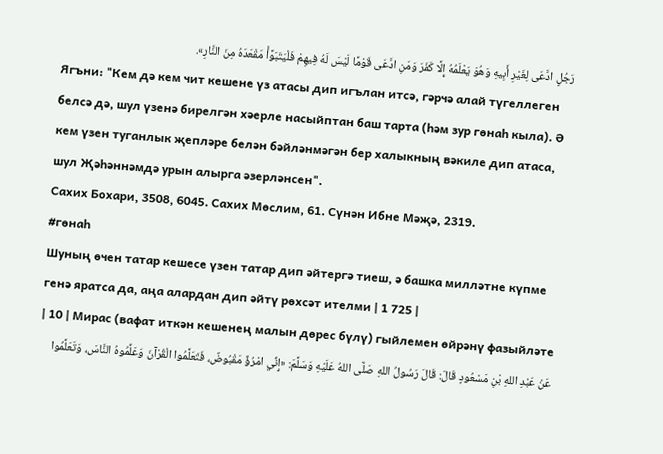رَجُلٍ ادَّعَى لِغَيْرِ أَبِيهِ وَهُوَ يَعْلَمُهُ إِلَّا كَفَرَ وَمَنِ ادَّعَى قَوْمًا لَيْسَ لَهُ فِيهِمْ فَلْيَتَبَوَّأْ مَقْعَدَهُ مِنَ النَّارِ».
Ягъни: "Кем дә кем чит кешене үз атасы дип игълан итсә, гәрчә алай түгеллеген белсә дә, шул үзенә бирелгән хәерле насыйптан баш тарта (һәм зур гөнаһ кыла). Ә кем үзен туганлык җепләре белән бәйләнмәгән бер халыкның вәкиле дип атаса, шул Җәһәннәмдә урын алырга әзерләнсен".
Сахих Бохари, 3508, 6045. Сахих Мөслим, 61. Сүнән Ибне Мәҗә, 2319.
#гөнаһ
Шуның өчен татар кешесе үзен татар дип әйтергә тиеш, ә башка милләтне күпме генә яратса да, аңа алардан дип әйтү рөхсәт ителми | 1 725 |
| 10 | Мирас (вафат иткән кешенең малын дөрес бүлү) гыйлемен өйрәнү фазыйләте
عَنْ عَبْدِ اللهِ بْنِ مَسْعُودٍ قَالَ: قَالَ رَسُولُ اللهِ صَلَّى اللهُ عَلَيْهِ وَسَلَّمَ: «إِنِّي امْرُؤٌ مَقْبُوضٌ، فَتَعَلَّمُوا الْقُرْآنَ وَعَلِّمُوهُ النَّاسَ، وَتَعَلَّمُوا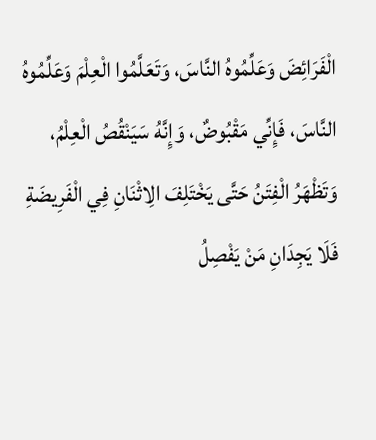الْفَرَائِضَ وَعَلِّمُوهُ النَّاسَ، وَتَعَلَّمُوا الْعِلْمَ وَعَلِّمُوهُ النَّاسَ، فَإِنِّي مَقْبُوضٌ، وَإِنَّهُ سَيَنْقُصُ الْعِلْمُ، وَتَظْهَرُ الْفِتَنُ حَتَّى يَخْتَلِفَ الِاثْنَانِ فِي الْفَرِيضَةِ فَلَا يَجِدَانِ مَنْ يَفْصِلُ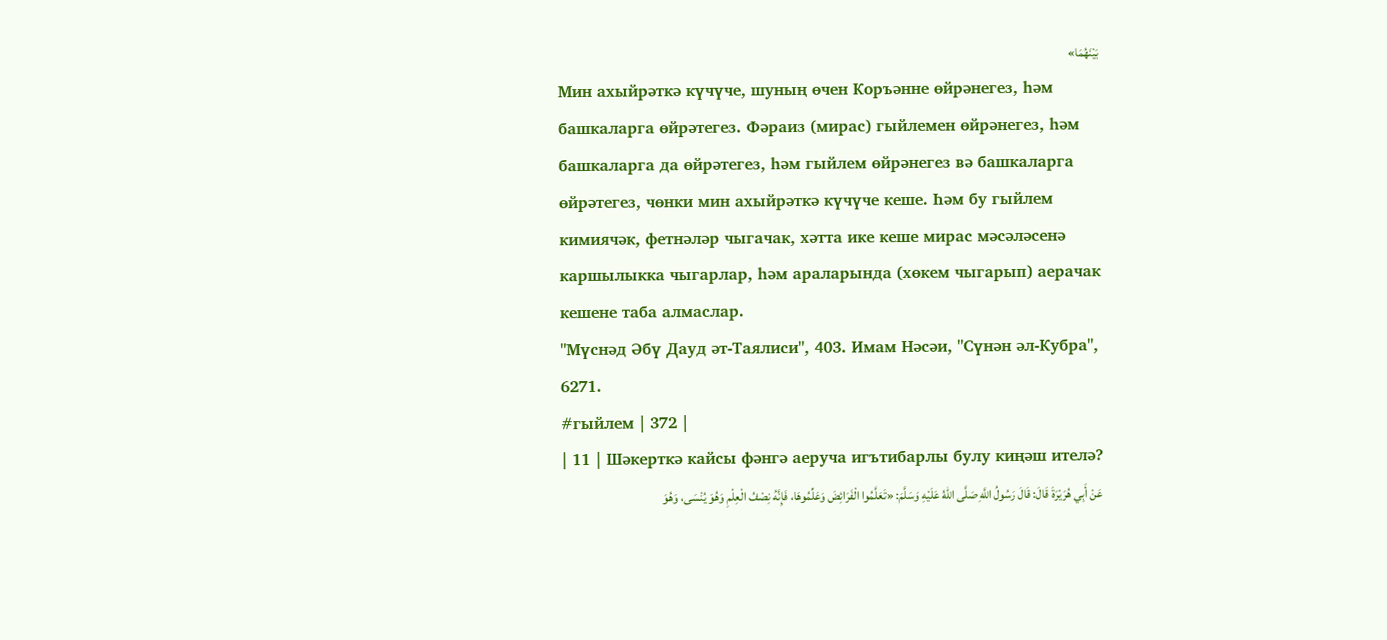بَيْنَهُمَا»
Мин ахыйрәткә күчүче, шуның өчен Коръәнне өйрәнегез, һәм башкаларга өйрәтегез. Фәраиз (мирас) гыйлемен өйрәнегез, һәм башкаларга да өйрәтегез, һәм гыйлем өйрәнегез вә башкаларга өйрәтегез, чөнки мин ахыйрәткә күчүче кеше. Һәм бу гыйлем кимиячәк, фетнәләр чыгачак, хәтта ике кеше мирас мәсәләсенә каршылыкка чыгарлар, һәм араларында (хөкем чыгарып) аерачак кешене таба алмаслар.
"Мүснәд Әбү Дауд әт-Таялиси", 403. Имам Нәсәи, "Сүнән әл-Кубра", 6271.
#гыйлем | 372 |
| 11 | Шәкерткә кайсы фәнгә аеруча игътибарлы булу киңәш ителә?
عَنْ أَبِي هُرَيْرَةَ قَالَ: قَالَ رَسُولُ اللَّهِ صَلَّى اللهُ عَلَيْهِ وَسَلَّمَ: «تَعَلَّمُوا الْفَرَائِضَ وَعَلِّمُوهَا، فَإِنَّهُ نِصْفُ الْعِلْمِ وَهُوَ يُنْسَى، وَهُوَ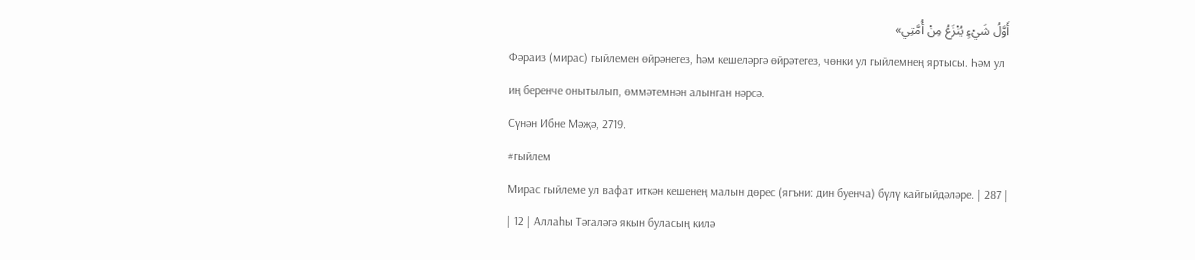أَوَّلُ شَيْءٍ يُنْزَعُ مِنْ أُمَّتِي»
Фәраиз (мирас) гыйлемен өйрәнегез, һәм кешеләргә өйрәтегез, чөнки ул гыйлемнең яртысы. Һәм ул иң беренче онытылып, өммәтемнән алынган нәрсә.
Сүнән Ибне Мәҗә, 2719.
#гыйлем
Мирас гыйлеме ул вафат иткән кешенең малын дөрес (ягъни: дин буенча) бүлү кайгыйдәләре. | 287 |
| 12 | Аллаһы Тәгаләгә якын буласың килә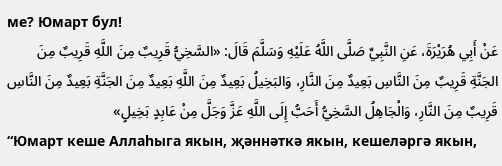ме? Юмарт бул!
عَنْ أَبِي هُرَيْرَةَ، عَنِ النَّبِيِّ صَلَّى اللَّهُ عَلَيْهِ وَسَلَّمَ قَالَ: «السَّخِيُّ قَرِيبٌ مِنَ اللَّهِ قَرِيبٌ مِنَ الجَنَّةِ قَرِيبٌ مِنَ النَّاسِ بَعِيدٌ مِنَ النَّارِ، وَالبَخِيلُ بَعِيدٌ مِنَ اللَّهِ بَعِيدٌ مِنَ الجَنَّةِ بَعِيدٌ مِنَ النَّاسِ قَرِيبٌ مِنَ النَّارِ، وَالْجَاهِلُ السَّخِيُّ أَحَبُّ إِلَى اللَّهِ عَزَّ وَجَلَّ مِنْ عَابِدٍ بَخِيلٍ»
“Юмарт кеше Аллаһыга якын, җәннәткә якын, кешеләргә якын,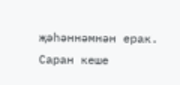җәһәннәмнән ерак. Саран кеше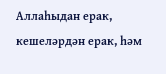Аллаһыдан ерак, кешеләрдән ерак, һәм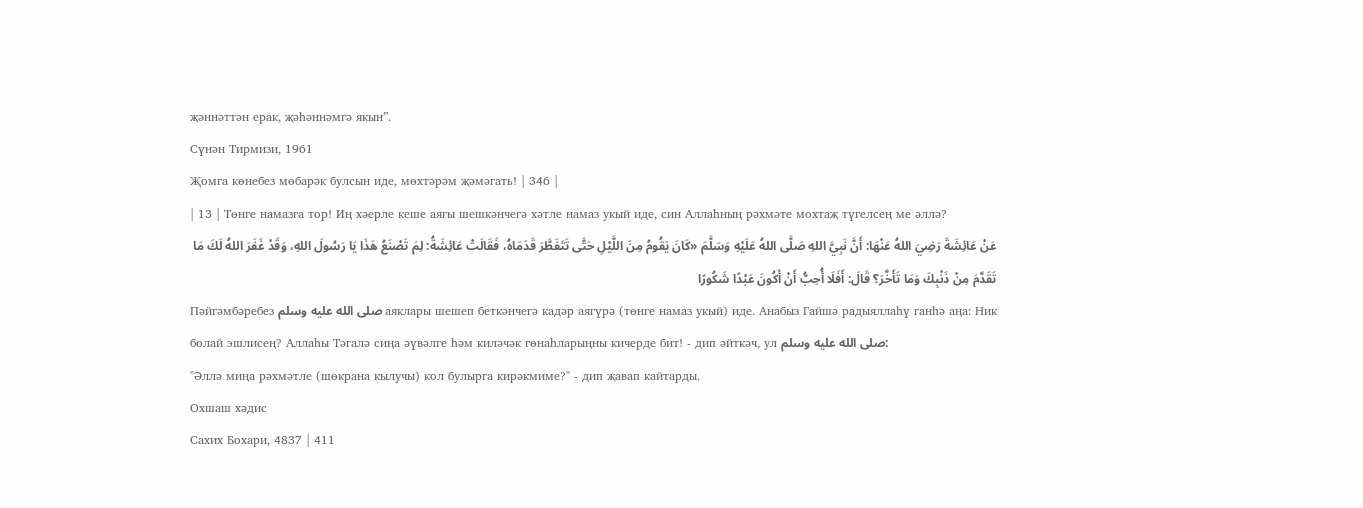җәннәттән ерак, җәһәннәмгә якын”.
Сүнән Тирмизи, 1961
Җомга көнебез мөбарәк булсын иде, мөхтәрәм җәмәгать! | 346 |
| 13 | Төнге намазга тор! Иң хәерле кеше аягы шешкәнчегә хәтле намаз укый иде, син Аллаһның рәхмәте мохтаҗ түгелсең ме әллә?
عَنْ عَائِشَةَ رَضِيَ اللهُ عَنْهَا: أَنَّ نَبِيَّ اللهِ صَلَّى اللهُ عَلَيْهِ وَسَلَّمَ «كَانَ يَقُومُ مِنَ اللَّيْلِ حَتَّى تَتَفَطَّرَ قَدَمَاهُ، فَقَالَتْ عَائِشَةُ: لِمَ تَصْنَعُ هَذَا يَا رَسُولَ اللهِ، وَقَدْ غَفَرَ اللهُ لَكَ مَا تَقَدَّمَ مِنْ ذَنْبِكَ وَمَا تَأَخَّرَ؟ قَالَ: أَفَلَا أُحِبُّ أَنْ أَكُونَ عَبْدًا شَكُورًا
Пәйгәмбәребез صلى الله عليه وسلم аяклары шешеп беткәнчегә кадәр аягүрә (төнге намаз укый) иде. Анабыз Гайшә радыяллаһү ганһә аңа: Ник болай эшлисең? Аллаһы Тәгалә сиңа әүвәлге һәм киләчәк гөнаһларыңны кичерде бит! - дип әйткәч, ул صلى الله عليه وسلم:
"Әллә миңа рәхмәтле (шөкрана кылучы) кол булырга кирәкмиме?" - дип җавап кайтарды.
Охшаш хәдис
Сахих Бохари, 4837 | 411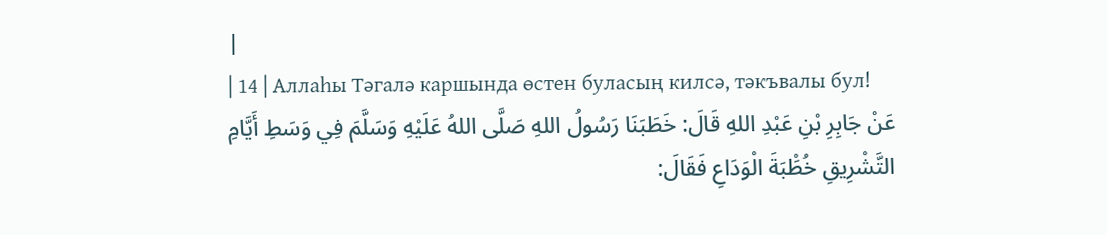|
| 14 | Аллаһы Тәгалә каршында өстен буласың килсә, тәкъвалы бул!
عَنْ جَابِرِ بْنِ عَبْدِ اللهِ قَالَ: خَطَبَنَا رَسُولُ اللهِ صَلَّى اللهُ عَلَيْهِ وَسَلَّمَ فِي وَسَطِ أَيَّامِ التَّشْرِيقِ خُطَْبَةَ الْوَدَاعِ فَقَالَ: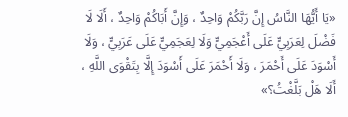«يَا أَيُّهَا النَّاسُ إِنَّ رَبَّكُمْ وَاحِدٌ ، وَإِنَّ أَبَاكُمْ وَاحِدٌ ، أَلَا لَا فَضْلَ لِعَرَبِيٍّ عَلَى أَعْجَمِيٍّ وَلَا لِعَجَمِيٍّ عَلَى عَرَبِيٍّ ، وَلَا أَسْوَدَ عَلَى أَحْمَرَ ، وَلَا أَحْمَرَ عَلَى أَسْوَدَ إِلَّا بِتَقْوَى اللَّهِ ، أَلَا هَلْ بَلَّغْتُ؟»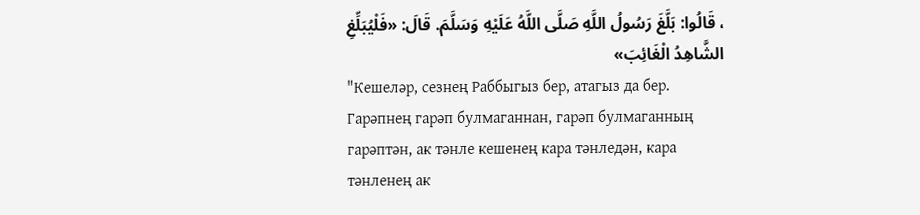، قَالُوا: بَلَّغَ رَسُولُ اللَّهِ صَلَّى اللَّهُ عَلَيْهِ وَسَلَّمَ. قَالَ: «فَلْيُبَلِّغِ الشَّاهِدُ الْغَائِبَ»
"Кешеләр, сезнең Раббыгыз бер, атагыз да бер. Гарәпнең гарәп булмаганнан, гарәп булмаганның гарәптән, ак тәнле кешенең кара тәнледән, кара тәнленең ак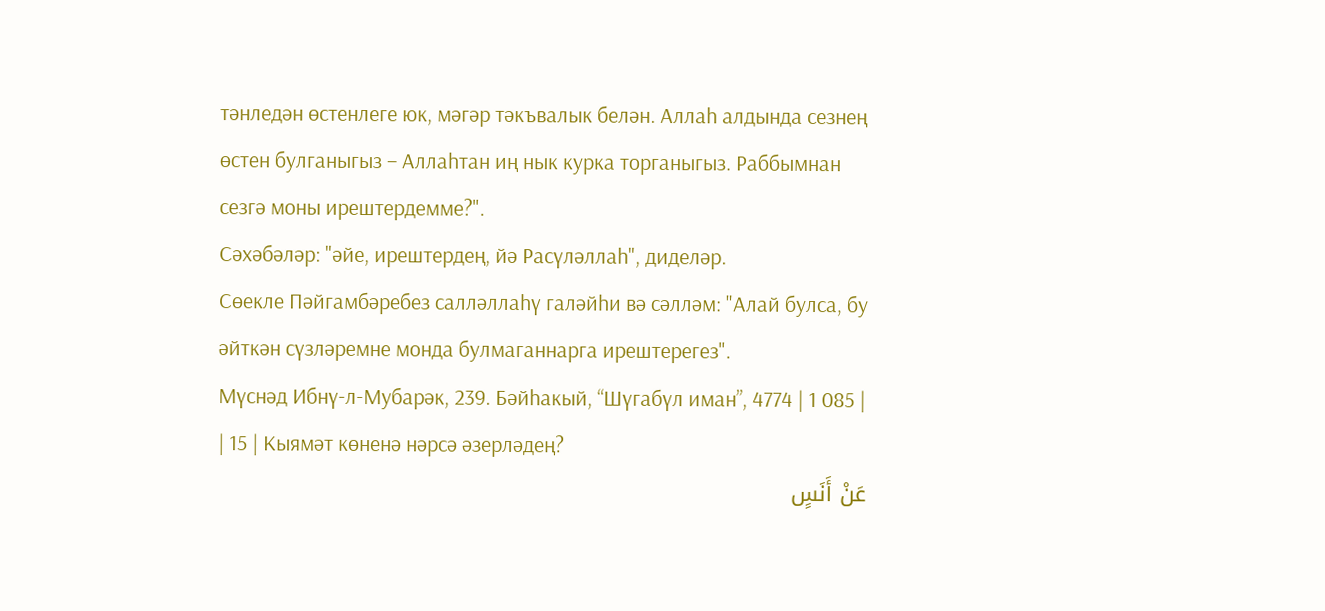тәнледән өстенлеге юк, мәгәр тәкъвалык белән. Аллаһ алдында сезнең өстен булганыгыз – Аллаһтан иң нык курка торганыгыз. Раббымнан сезгә моны ирештердемме?".
Сәхәбәләр: "әйе, ирештердең, йә Расүләллаһ", диделәр.
Сөекле Пәйгамбәребез салләллаһү галәйһи вә сәлләм: "Алай булса, бу әйткән сүзләремне монда булмаганнарга ирештерегез".
Мүснәд Ибнү-л-Мубарәк, 239. Бәйһакый, “Шүгабүл иман”, 4774 | 1 085 |
| 15 | Кыямәт көненә нәрсә әзерләдең?
عَنْ أَنَسٍ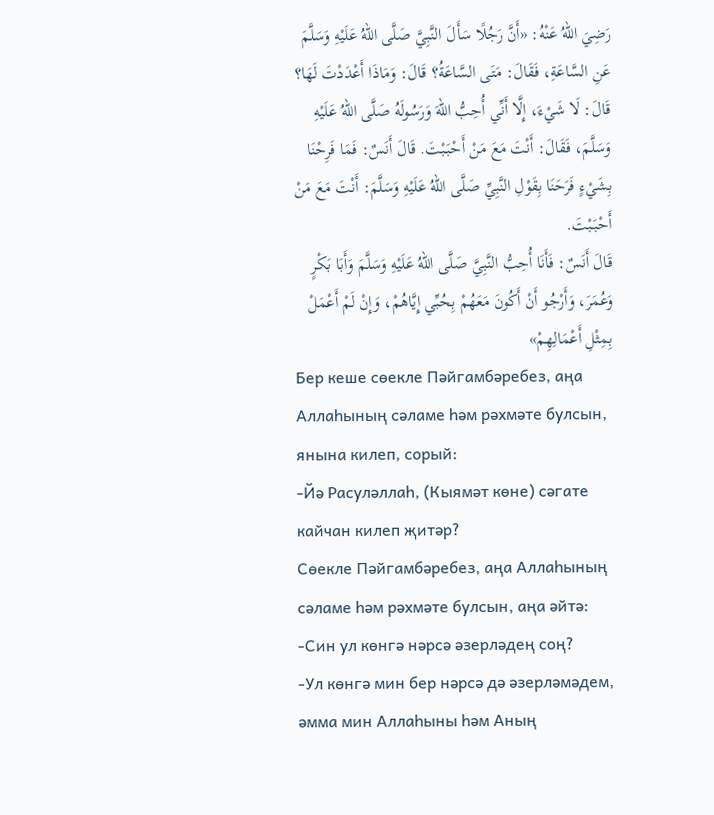رَضِيَ اللهُ عَنْهُ: «أَنَّ رَجُلًا سَأَلَ النَّبِيَّ صَلَّى اللهُ عَلَيْهِ وَسَلَّمَ عَنِ السَّاعَةِ، فَقَالَ: مَتَى السَّاعَةُ؟ قَالَ: وَمَاذَا أَعْدَدْتَ لَهَا؟ قَالَ: لَا شَيْءَ، إِلَّا أَنِّي أُحِبُّ اللهَ وَرَسُولَهُ صَلَّى اللهُ عَلَيْهِ وَسَلَّمَ، فَقَالَ: أَنْتَ مَعَ مَنْ أَحْبَبْتَ. قَالَ أَنَسٌ: فَمَا فَرِحْنَا بِشَيْءٍ فَرَحَنَا بِقَوْلِ النَّبِيِّ صَلَّى اللهُ عَلَيْهِ وَسَلَّمَ: أَنْتَ مَعَ مَنْ أَحْبَبْتَ.
قَالَ أَنَسٌ: فَأَنَا أُحِبُّ النَّبِيَّ صَلَّى اللهُ عَلَيْهِ وَسَلَّمَ وَأَبَا بَكْرٍ وَعُمَرَ، وَأَرْجُو أَنْ أَكُونَ مَعَهُمْ بِحُبِّي إِيَّاهُمْ، وَإِنْ لَمْ أَعْمَلْ بِمِثْلِ أَعْمَالِهِمْ»
Бер кеше сөекле Пәйгамбәребез, аңа Аллаһының сәламе һәм рәхмәте булсын, янына килеп, сорый:
-Йә Расуләллаһ, (Кыямәт көне) сәгате кайчан килеп җитәр?
Сөекле Пәйгамбәребез, аңа Аллаһының сәламе һәм рәхмәте булсын, аңа әйтә:
-Син ул көнгә нәрсә әзерләдең соң?
-Ул көнгә мин бер нәрсә дә әзерләмәдем, әмма мин Аллаһыны һәм Аның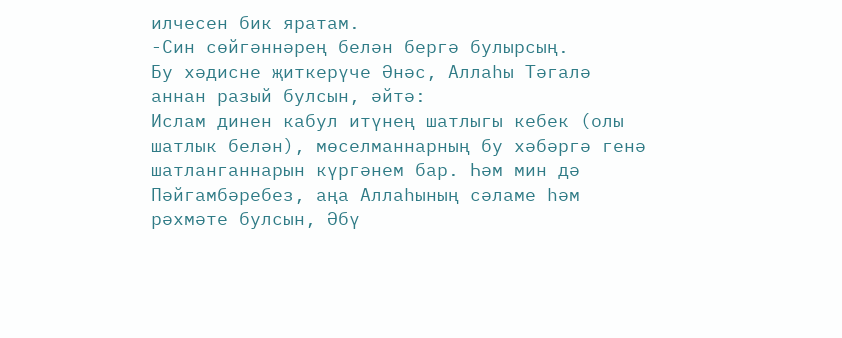илчесен бик яратам.
-Син сөйгәннәрең белән бергә булырсың.
Бу хәдисне җиткерүче Әнәс, Аллаһы Тәгалә аннан разый булсын, әйтә:
Ислам динен кабул итүнең шатлыгы кебек (олы шатлык белән), мөселманнарның бу хәбәргә генә шатланганнарын күргәнем бар. Һәм мин дә Пәйгамбәребез, аңа Аллаһының сәламе һәм рәхмәте булсын, Әбү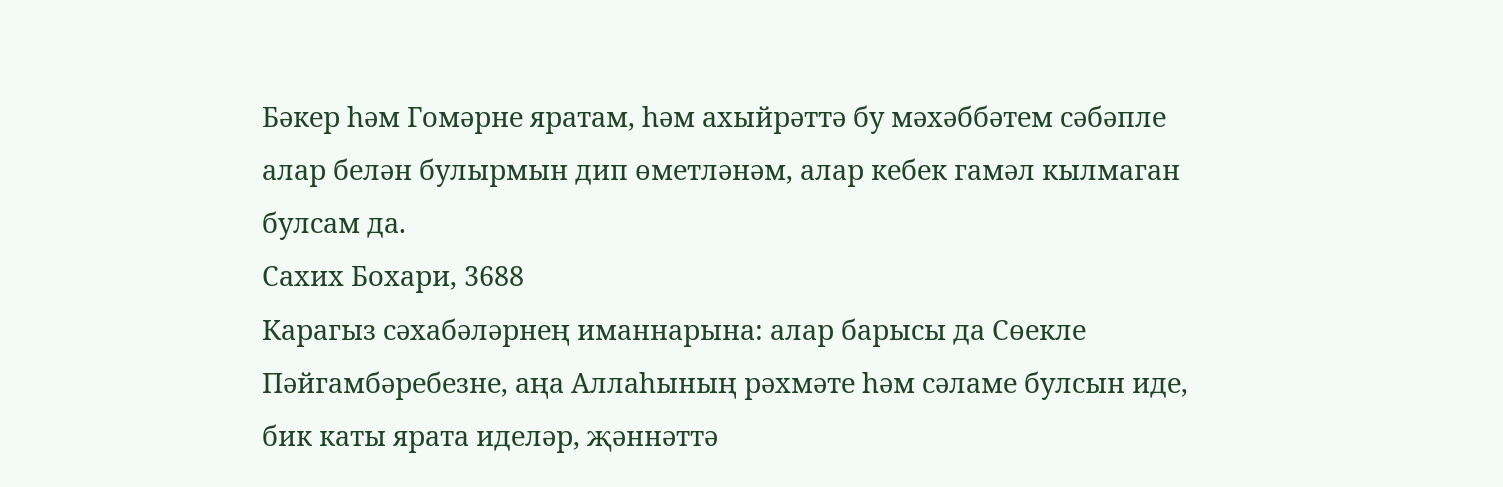Бәкер һәм Гомәрне яратам, һәм ахыйрәттә бу мәхәббәтем сәбәпле алар белән булырмын дип өметләнәм, алар кебек гамәл кылмаган булсам да.
Сахих Бохари, 3688
Карагыз сәхабәләрнең иманнарына: алар барысы да Сөекле Пәйгамбәребезне, аңа Аллаһының рәхмәте һәм сәламе булсын иде, бик каты ярата иделәр, җәннәттә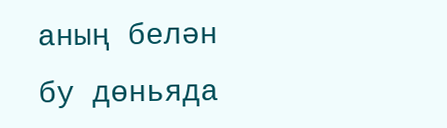аның белән бу дөньяда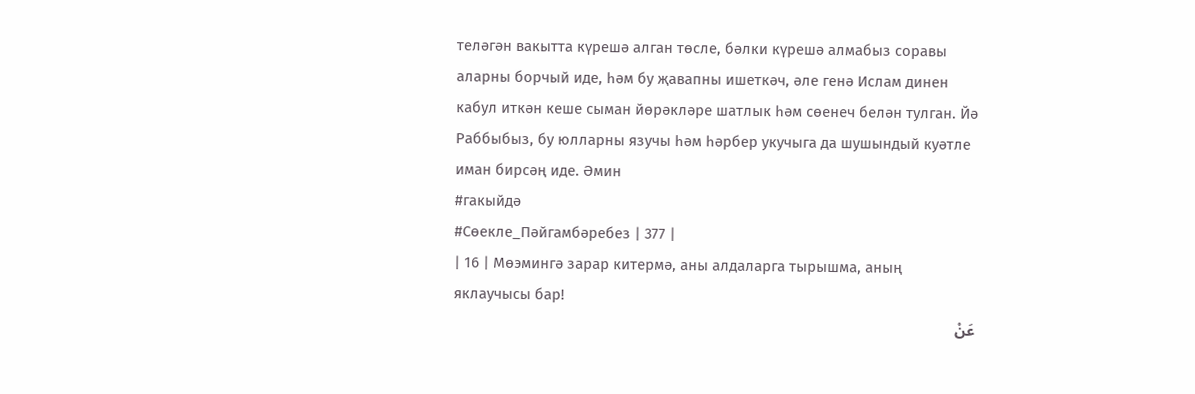теләгән вакытта күрешә алган төсле, бәлки күрешә алмабыз соравы аларны борчый иде, һәм бу җавапны ишеткәч, әле генә Ислам динен кабул иткән кеше сыман йөрәкләре шатлык һәм сөенеч белән тулган. Йә Раббыбыз, бу юлларны язучы һәм һәрбер укучыга да шушындый куәтле иман бирсәң иде. Әмин
#гакыйдә
#Сөекле_Пәйгамбәребез | 377 |
| 16 | Мөэмингә зарар китермә, аны алдаларга тырышма, аның яклаучысы бар!
عَنْ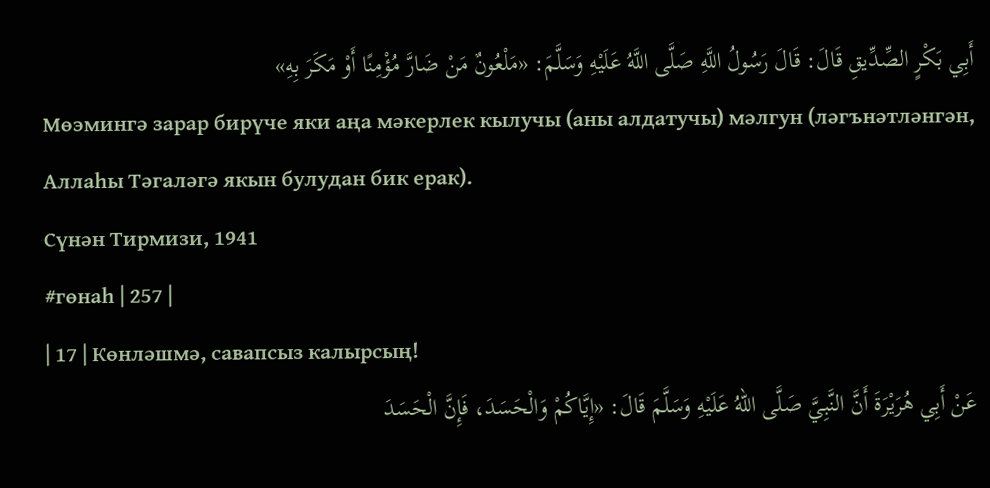أَبِي بَكْرٍ الصِّدِّيقِ قَالَ: قَالَ رَسُولُ اللَّهِ صَلَّى اللَّهُ عَلَيْهِ وَسَلَّمَ: «مَلْعُونٌ مَنْ ضَارَّ مُؤْمِنًا أَوْ مَكَرَ بِهِ»
Мөэмингә зарар бирүче яки аңа мәкерлек кылучы (аны алдатучы) мәлгун (ләгънәтләнгән, Аллаһы Тәгаләгә якын булудан бик ерак).
Сүнән Тирмизи, 1941
#гөнаһ | 257 |
| 17 | Көнләшмә, савапсыз калырсың!
عَنْ أَبِي هُرَيْرَةَ أَنَّ النَّبِيَّ صَلَّى اللهُ عَلَيْهِ وَسَلَّمَ قَالَ: «إِيَّاكُمْ وَالْحَسَدَ، فَإِنَّ الْحَسَدَ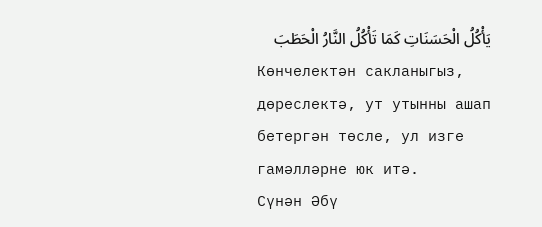يَأْكُلُ الْحَسَنَاتِ كَمَا تَأْكُلُ النَّارُ الْحَطَبَ
Көнчелектән сакланыгыз, дөреслектә, ут утынны ашап бетергән төсле, ул изге гамәлләрне юк итә.
Сүнән Әбү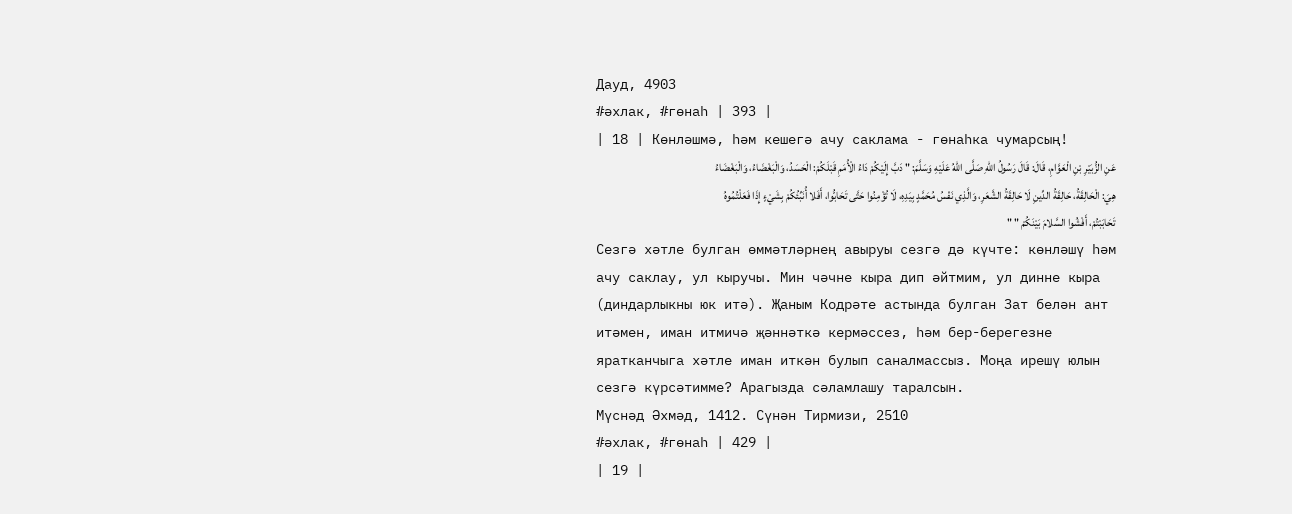Дауд, 4903
#әхлак, #гөнаһ | 393 |
| 18 | Көнләшмә, һәм кешегә ачу саклама - гөнаһка чумарсың!
عَنِ الزُّبَيْرِ بْنِ الْعَوَّامِ، قَالَ: قَالَ رَسُولُ اللهِ صَلَّى اللهُ عَلَيْهِ وَسَلَّمَ: " دَبَّ إِلَيْكُمْ دَاءُ الْأُمَمِ قَبْلَكُمْ: الْحَسَدُ، وَالْبَغْضَاءُ، وَالْبَغْضَاءُ هِيَ: الْحَالِقَةُ، حَالِقَةُ الدِّينِ لَا حَالِقَةُ الشَّعَرِ، وَالَّذِي نَفْسُ مُحَمَّدٍ بِيَدِهِ، لَا تُؤْمِنُوا حَتَّى تَحَابُّوا، أَفَلا أُنَبِّئُكُمْ بِشَيْءٍ إِذَا فَعَلْتُمُوهُ تَحَابَبْتُمْ، أَفْشُوا السَّلامَ بَيْنَكُمْ " "
Сезгә хәтле булган өммәтләрнең авыруы сезгә дә күчте: көнләшү һәм ачу саклау, ул кыручы. Мин чәчне кыра дип әйтмим, ул динне кыра (диндарлыкны юк итә). Җаным Кодрәте астында булган Зат белән ант итәмен, иман итмичә җәннәткә кермәссез, һәм бер-берегезне яратканчыга хәтле иман иткән булып саналмассыз. Моңа ирешү юлын сезгә күрсәтимме? Арагызда сәламлашу таралсын.
Мүснәд Әхмәд, 1412. Сүнән Тирмизи, 2510
#әхлак, #гөнаһ | 429 |
| 19 |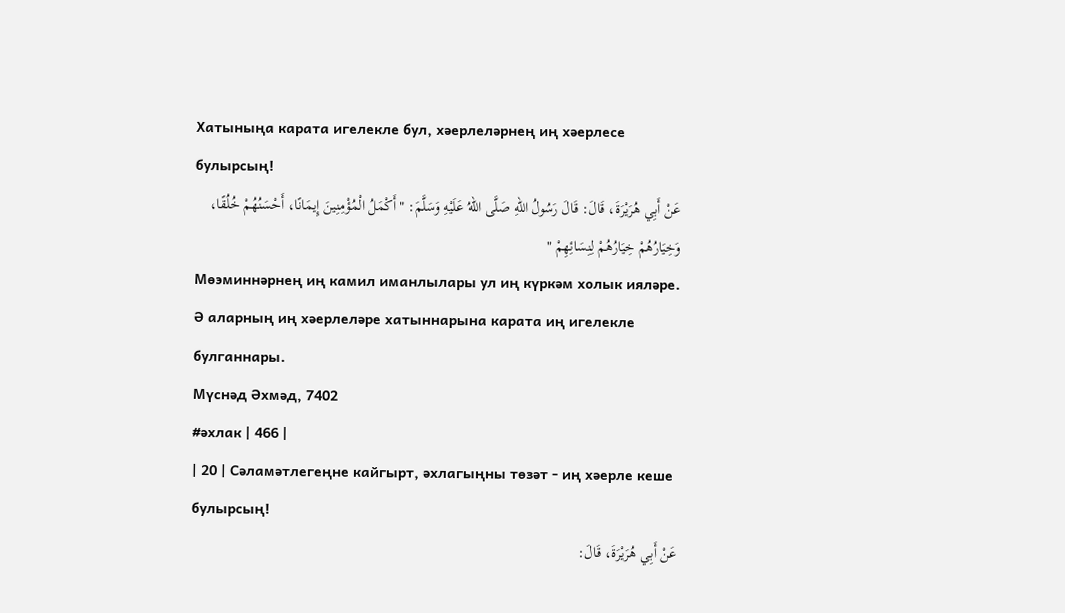Хатыныңа карата игелекле бул, хәерлеләрнең иң хәерлесе булырсың!
عَنْ أَبِي هُرَيْرَةَ، قَالَ: قَالَ رَسُولُ اللهِ صَلَّى اللهُ عَلَيْهِ وَسَلَّمَ: " أَكْمَلُ الْمُؤْمِنِينَ إِيمَانًا، أَحْسَنُهُمْ خُلُقًا، وَخِيَارُهُمْ خِيَارُهُمْ لِنِسَائِهِمْ "
Мөэминнәрнең иң камил иманлылары ул иң күркәм холык ияләре. Ә аларның иң хәерлеләре хатыннарына карата иң игелекле булганнары.
Мүснәд Әхмәд, 7402
#әхлак | 466 |
| 20 | Сәламәтлегеңне кайгырт, әхлагыңны төзәт - иң хәерле кеше булырсың!
عَنْ أَبِي هُرَيْرَةَ، قَالَ: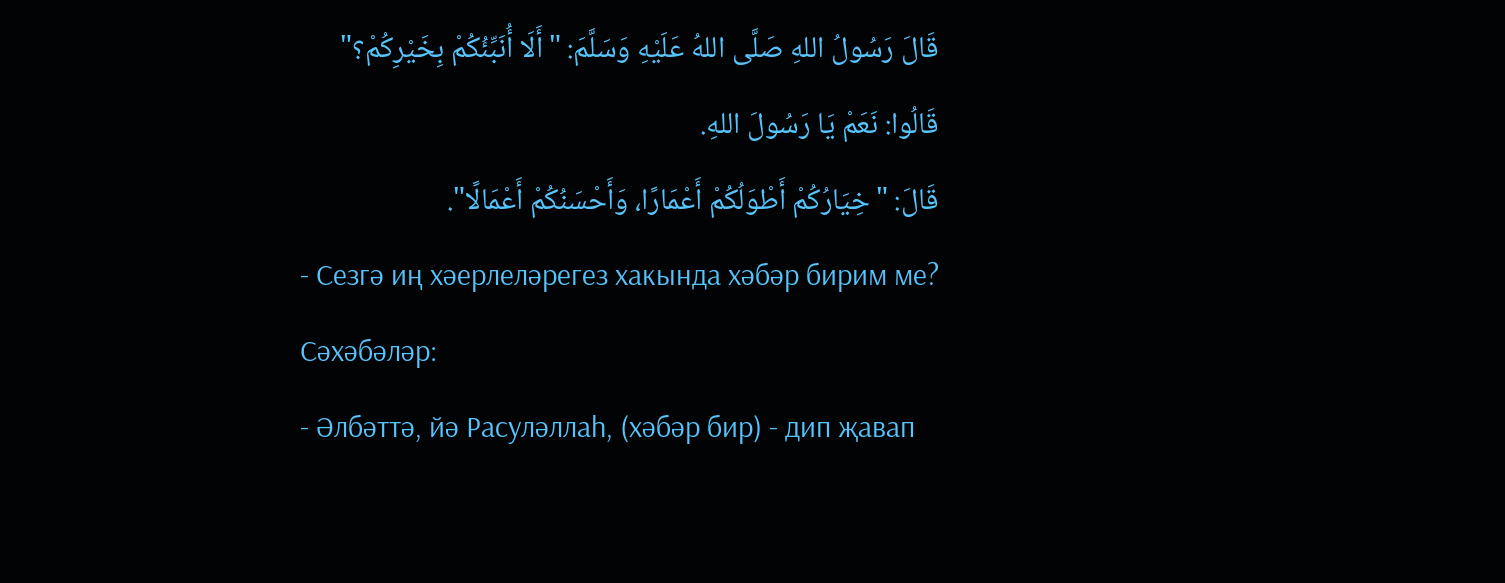قَالَ رَسُولُ اللهِ صَلَّى اللهُ عَلَيْهِ وَسَلَّمَ: "أَلَا أُنَبِّئُكُمْ بِخَيْرِكُمْ؟"
قَالُوا: نَعَمْ يَا رَسُولَ اللهِ.
قَالَ: "خِيَارُكُمْ أَطْوَلُكُمْ أَعْمَارًا، وَأَحْسَنُكُمْ أَعْمَالًا".
- Сезгә иң хәерлеләрегез хакында хәбәр бирим ме?
Сәхәбәләр:
- Әлбәттә, йә Расуләллаһ, (хәбәр бир) - дип җавап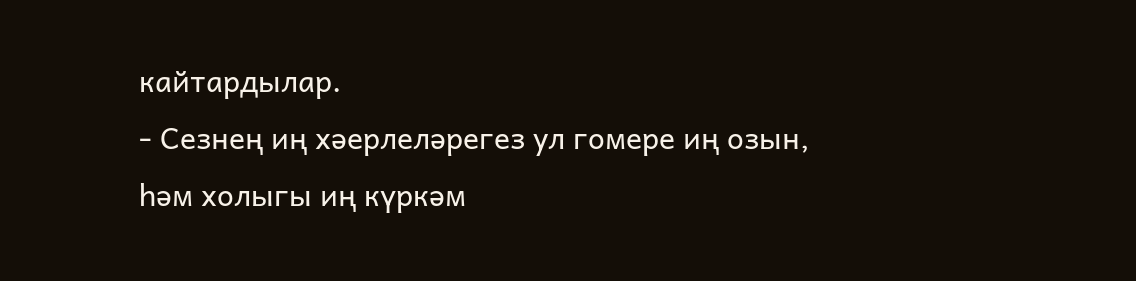кайтардылар.
- Сезнең иң хәерлеләрегез ул гомере иң озын, һәм холыгы иң күркәм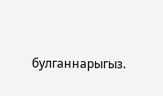булганнарыгыз.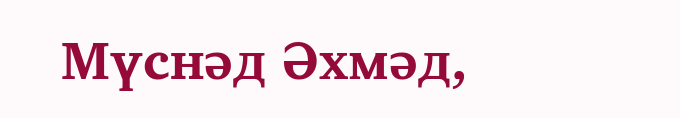Мүснәд Әхмәд,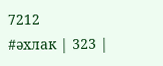7212
#әхлак | 323 |